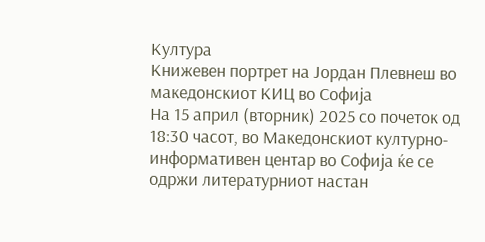Култура
Книжевен портрет на Јордан Плевнеш во македонскиот КИЦ во Софија
На 15 април (вторник) 2025 со почеток од 18:30 часот, во Македонскиот културно-информативен центар во Софија ќе се одржи литературниот настан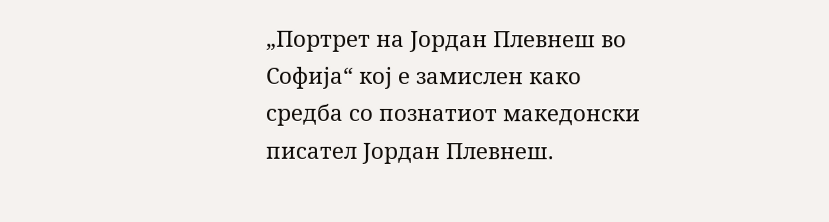„Портрет на Јордан Плевнеш во Софија“ кој е замислен како средба со познатиот македонски писател Јордан Плевнеш.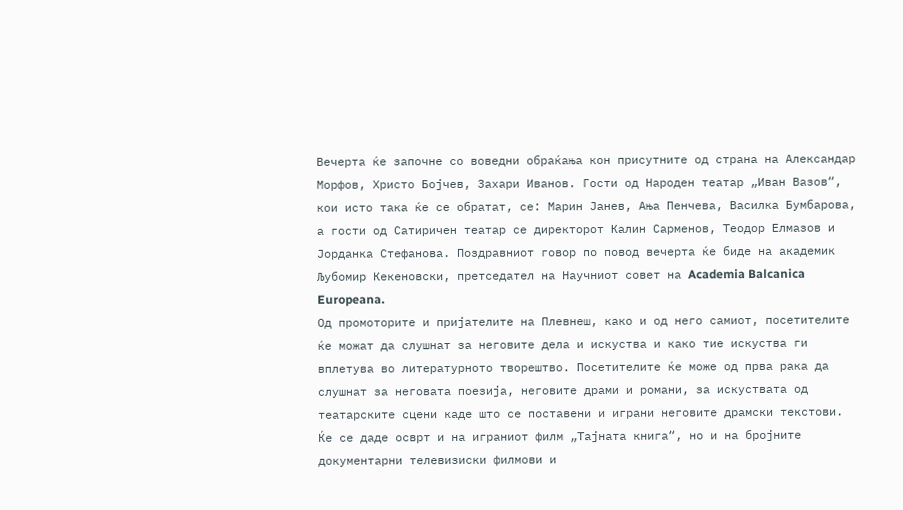Вечерта ќе започне со воведни обраќања кон присутните од страна на Александар Морфов, Христо Бојчев, Захари Иванов. Гости од Народен театар „Иван Вазов“, кои исто така ќе се обратат, се: Марин Јанев, Ања Пенчева, Василка Бумбарова, а гости од Сатиричен театар се директорот Калин Сарменов, Теодор Елмазов и Јорданка Стефанова. Поздравниот говор по повод вечерта ќе биде на академик Љубомир Кекеновски, претседател на Научниот совет на Academia Balcanica Europeana.
Од промоторите и пријателите на Плевнеш, како и од него самиот, посетителите ќе можат да слушнат за неговите дела и искуства и како тие искуства ги вплетува во литературното творештво. Посетителите ќе може од прва рака да слушнат за неговата поезија, неговите драми и романи, за искуствата од театарските сцени каде што се поставени и играни неговите драмски текстови. Ќе се даде осврт и на играниот филм „Тајната книга“, но и на бројните документарни телевизиски филмови и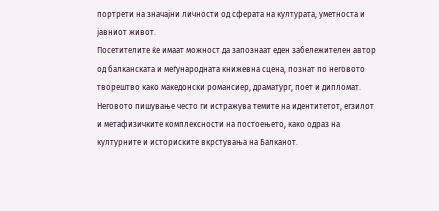портрети на значајни личности од сферата на културата, уметноста и јавниот живот.
Посетителите ќе имаат можност да запознаат еден забележителен автор од балканската и меѓународната книжевна сцена, познат по неговото творештво како македонски романсиер, драматург, поет и дипломат. Неговото пишување често ги истражува темите на идентитетот, егзилот и метафизичките комплексности на постоењето, како одраз на културните и историските вкрстувања на Балканот.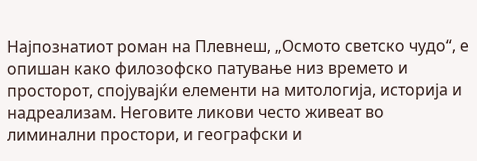Најпознатиот роман на Плевнеш, „Осмото светско чудо“, е опишан како филозофско патување низ времето и просторот, спојувајќи елементи на митологија, историја и надреализам. Неговите ликови често живеат во лиминални простори, и географски и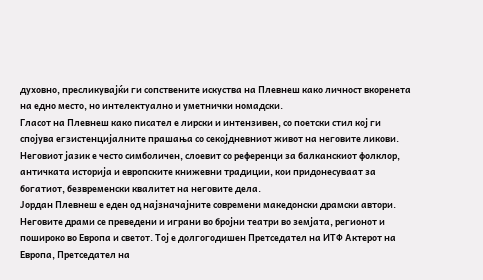духовно, пресликувајќи ги сопствените искуства на Плевнеш како личност вкоренета на едно место, но интелектуално и уметнички номадски.
Гласот на Плевнеш како писател е лирски и интензивен, со поетски стил кој ги спојува егзистенцијалните прашања со секојдневниот живот на неговите ликови. Неговиот јазик е често симболичен, слоевит со референци за балканскиот фолклор, античката историја и европските книжевни традиции, кои придонесуваат за богатиот, безвременски квалитет на неговите дела.
Јордан Плевнеш е еден од најзначајните современи македонски драмски автори. Неговите драми се преведени и играни во бројни театри во земјата, регионот и пошироко во Европа и светот. Тој е долгогодишен Претседател на ИТФ Актерот на Европа, Претседател на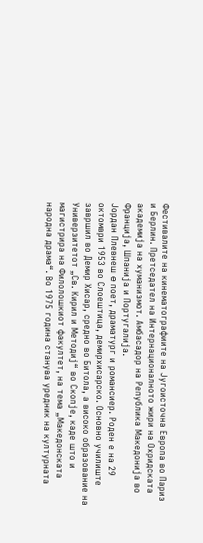Фестивалите на кинематографиите на Југоисточна Европа во Париз и Берлин. Претседател на Интернационалното жири на Охридската академија на хуманизмот. Амбасадор на Република Македонија во Франција, Шпанија и Португалија.
Јордан Плевнеш e поет, драматург и романсиер. Роден е на 29 октомври 1953 во Слоештица, демирхисарско. Основно училиште завршил во Демир Хисар, средно во Битола, а високо образование на Универзитетот „Св. Кирил и Методиј“ во Скопје, каде што и магистрира на Филолошкиот факултет, на тема „Македонската народна драма“. Во 1975 година станува уредник на културната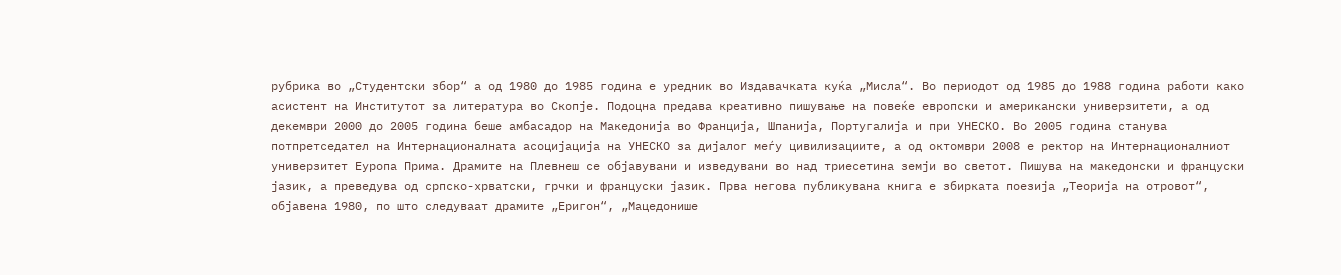рубрика во „Студентски збор“ а од 1980 до 1985 година е уредник во Издавачката куќа „Мисла“. Во периодот од 1985 до 1988 година работи како асистент на Институтот за литература во Скопје. Подоцна предава креативно пишување на повеќе европски и американски универзитети, а од декември 2000 до 2005 година беше амбасадор на Македонија во Франција, Шпанија, Португалија и при УНЕСКО. Во 2005 година станува потпретседател на Интернационалната асоцијација на УНЕСКО за дијалог меѓу цивилизациите, а од октомври 2008 е ректор на Интернационалниот универзитет Еуропа Прима. Драмите на Плевнеш се објавувани и изведувани во над триесетина земји во светот. Пишува на македонски и француски јазик, а преведува од српско-хрватски, грчки и француски јазик. Прва негова публикувана книга е збирката поезија „Теорија на отровот“, објавена 1980, по што следуваат драмите „Еригон“, „Мацедонише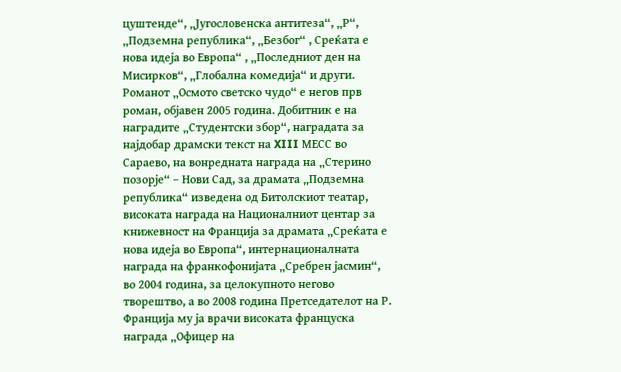цуштенде“, „Југословенска антитеза“, „Р“, „Подземна република“, „Безбог“ , Среќата е нова идеја во Европа“ , „Последниот ден на Мисирков“, „Глобална комедија“ и други. Романот „Осмото светско чудо“ е негов прв роман, објавен 2005 година. Добитник е на наградите „Студентски збор“, наградата за најдобар драмски текст на XIII МЕСС во Сараево, на вонредната награда на „Стерино позорје“ – Нови Сад, за драмата „Подземна република“ изведена од Битолскиот театар, високата награда на Националниот центар за книжевност на Франција за драмата „Среќата е нова идеја во Европа“, интернационалната награда на франкофонијата „Сребрен јасмин“, во 2004 година, за целокупното негово творештво, а во 2008 година Претседателот на Р. Франција му ја врачи високата француска награда „Офицер на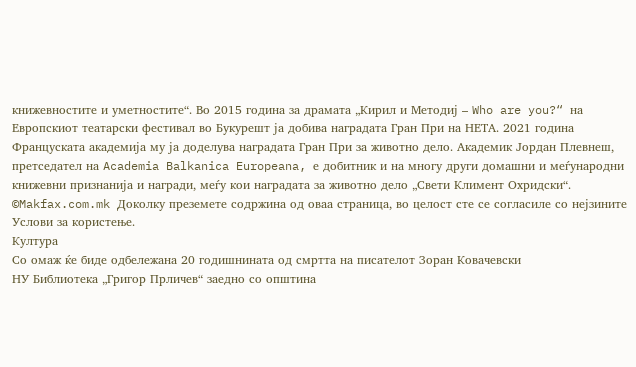книжевностите и уметностите“. Во 2015 година за драмата „Кирил и Методиј – Who are you?“ на Европскиот театарски фестивал во Букурешт ја добива наградата Гран При на НЕТА. 2021 година Француската академија му ја доделува наградата Гран При за животно дело. Академик Јордан Плевнеш, претседател на Academia Balkanica Europeana, е добитник и на многу други домашни и меѓународни книжевни признанија и награди, меѓу кои наградата за животно дело „Свети Климент Охридски“.
©Makfax.com.mk Доколку преземете содржина од оваа страница, во целост сте се согласиле со нејзините Услови за користење.
Култура
Со омаж ќе биде одбележана 20 годишнината од смртта на писателот Зоран Ковачевски
НУ Библиотека „Григор Прличев“ заедно со општина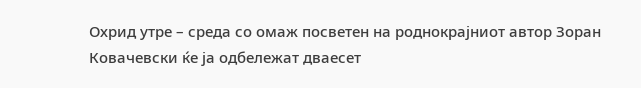Охрид утре – среда со омаж посветен на роднокрајниот автор Зоран Ковачевски ќе ја одбележат дваесет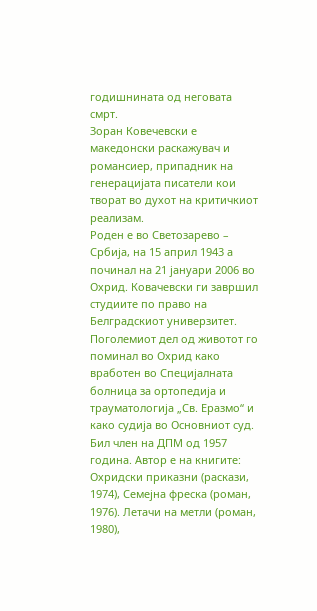годишнината од неговата смрт.
Зоран Ковечевски е македонски раскажувач и романсиер, припадник на генерацијата писатели кои творат во духот на критичкиот реализам.
Роден е во Светозарево – Србија, на 15 април 1943 а починал на 21 јануари 2006 во Охрид. Ковачевски ги завршил студиите по право на Белградскиот универзитет. Поголемиот дел од животот го поминал во Охрид како вработен во Специјалната болница за ортопедија и трауматологија „Св. Еразмо“ и како судија во Основниот суд. Бил член на ДПМ од 1957 година. Автор е на книгите: Охридски приказни (раскази, 1974), Семејна фреска (роман, 1976). Летачи на метли (роман, 1980),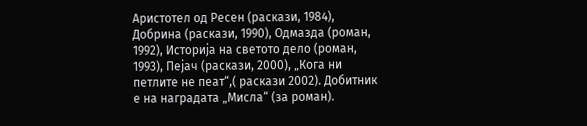Аристотел од Ресен (раскази, 1984), Добрина (раскази, 1990), Одмазда (роман, 1992), Историја на светото дело (роман, 1993), Пејач (раскази, 2000), „Кога ни петлите не пеат“,( раскази 2002). Добитник е на наградата „Мисла“ (за роман).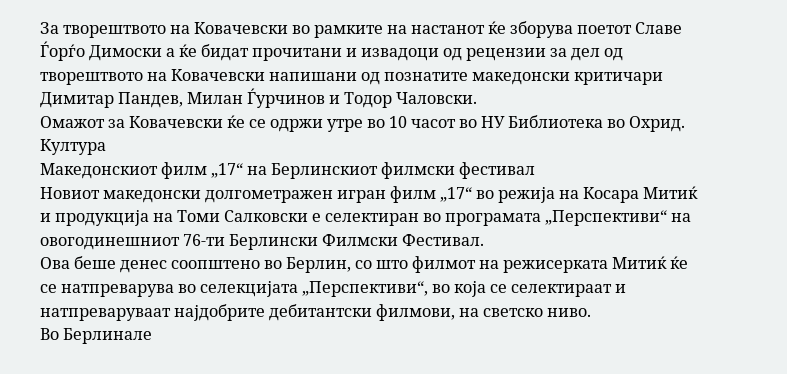За творештвото на Ковачевски во рамките на настанот ќе зборува поетот Славе Ѓорѓо Димоски а ќе бидат прочитани и извадоци од рецензии за дел од творештвото на Ковачевски напишани од познатите македонски критичари Димитар Пандев, Милан Ѓурчинов и Тодор Чаловски.
Омажот за Ковачевски ќе се одржи утре во 10 часот во НУ Библиотека во Охрид.
Култура
Македонскиот филм „17“ на Берлинскиот филмски фестивал
Новиот македонски долгометражен игран филм „17“ во режија на Косара Митиќ и продукција на Томи Салковски е селектиран во програмата „Перспективи“ на овогодинешниот 76-ти Берлински Филмски Фестивал.
Ова беше денес соопштено во Берлин, со што филмот на режисерката Митиќ ќе се натпреварува во селекцијата „Перспективи“, во која се селектираат и натпреваруваат најдобрите дебитантски филмови, на светско ниво.
Во Берлинале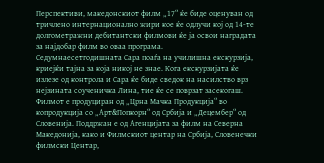Перспективи, македонскиот филм „17“ ќе биде оценуван од тричлено интернационално жири кое ќе одлучи кој од 14-те долгометражни дебитантски филмови ќе ја освои наградата за најдобар филм во оваа програма.
Седумнаесетгодишната Сара поаѓа на училишна екскурзија, криејќи тајна за која никој не знае. Кога екскурзијата ќе излезе од контрола и Сара ќе биде сведок на насилство врз нејзината соученичка Лина, тие ќе се поврзат засекогаш.
Филмот е продуциран од „Црна Мачка Продукција“ во копродукција со „Арт&Попкорн“ од Србија и „Децембер“ од Словенија. Поддржан е од Агенцијата за филм на Северна Македонија, како и Филмскиот центар на Србија, Словенечки филмски Центар,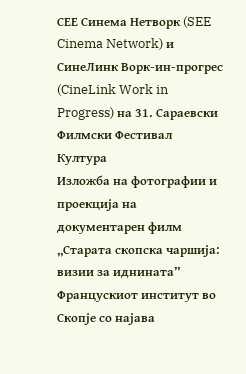СЕЕ Синема Нетворк (SEE Cinema Network) и СинеЛинк Ворк-ин-прогрес (CineLink Work in Progress) на 31. Сараевски Филмски Фестивал
Култура
Изложба на фотографии и проекција на документарен филм „Старата скопска чаршија: визии за иднината”
Францускиот институт во Скопје со најава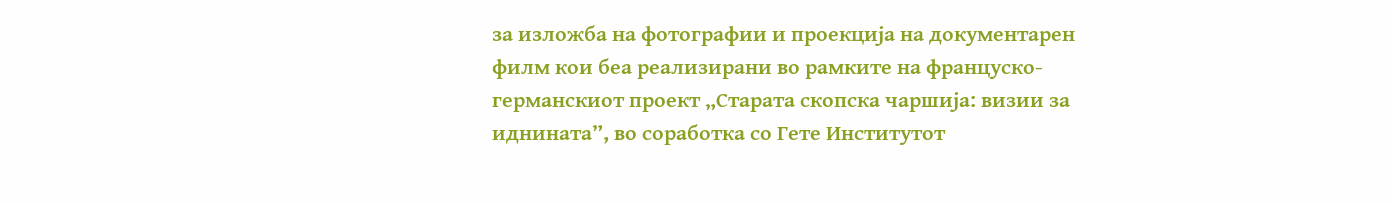за изложба на фотографии и проекција на документарен филм кои беа реализирани во рамките на француско-германскиот проект „Старата скопска чаршија: визии за иднината”, во соработка со Гете Институтот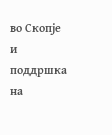во Скопје и поддршка на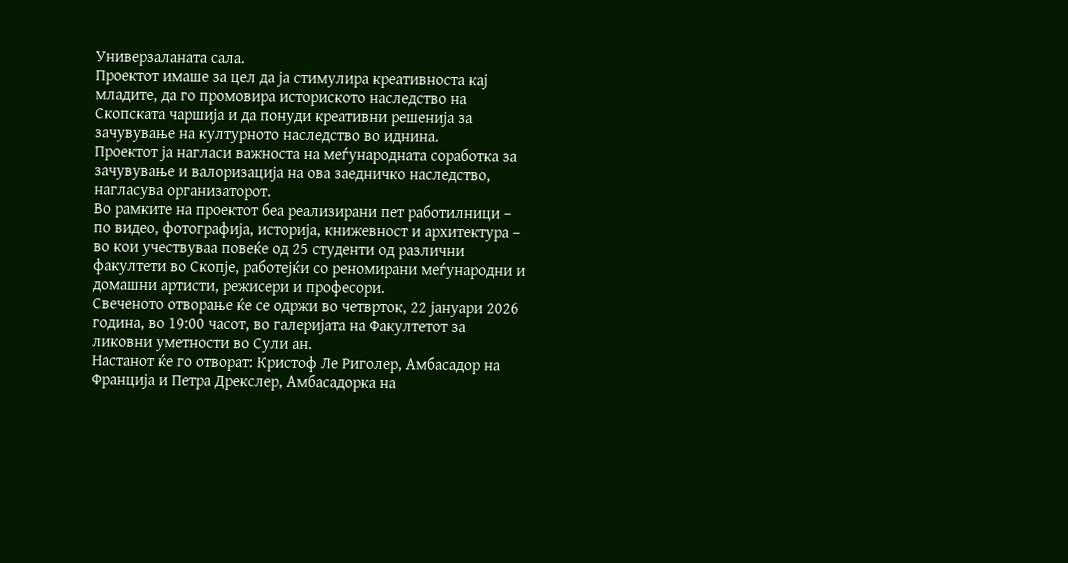Универзаланата сала.
Проектот имаше за цел да ја стимулира креативноста кај младите, да го промовира историското наследство на Скопската чаршија и да понуди креативни решенија за зачувување на културното наследство во иднина.
Проектот ја нагласи важноста на меѓународната соработка за зачувување и валоризација на ова заедничко наследство, нагласува организаторот.
Во рамките на проектот беа реализирани пет работилници – по видео, фотографија, историја, книжевност и архитектура – во кои учествуваа повеќе од 25 студенти од различни факултети во Скопје, работејќи со реномирани меѓународни и домашни артисти, режисери и професори.
Свеченото отворање ќе се одржи во четврток, 22 јануари 2026 година, во 19:00 часот, во галеријата на Факултетот за ликовни уметности во Сули ан.
Настанот ќе го отворат: Кристоф Ле Риголер, Амбасадор на Франција и Петра Дрекслер, Амбасадорка на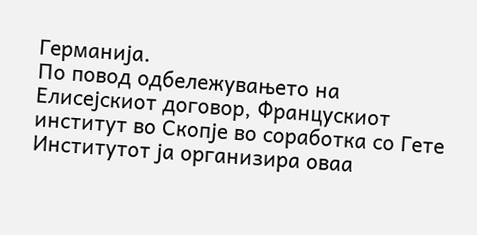Германија.
По повод одбележувањето на Елисејскиот договор, Францускиот институт во Скопје во соработка со Гете Институтот ја организира оваа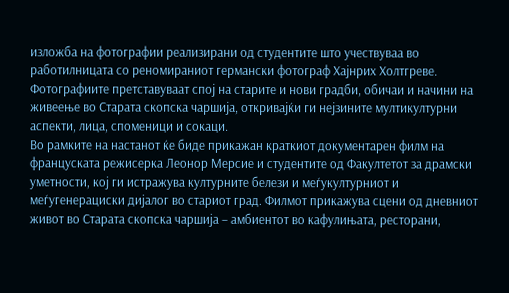изложба на фотографии реализирани од студентите што учествуваа во работилницата со реномираниот германски фотограф Хајнрих Холтгреве.
Фотографиите претставуваат спој на старите и нови градби, обичаи и начини на живеење во Старата скопска чаршија, откривајќи ги нејзините мултикултурни аспекти, лица, споменици и сокаци.
Во рамките на настанот ќе биде прикажан краткиот документарен филм на француската режисерка Леонор Мерсие и студентите од Факултетот за драмски уметности, кој ги истражува културните белези и меѓукултурниот и меѓугенерациски дијалог во стариот град. Филмот прикажува сцени од дневниот живот во Старата скопска чаршија – амбиентот во кафулињата, ресторани,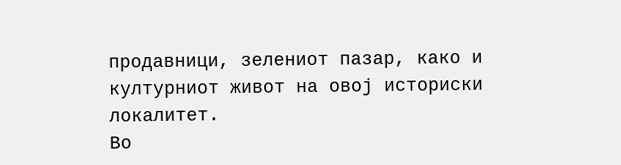продавници, зелениот пазар, како и културниот живот на овој историски локалитет.
Во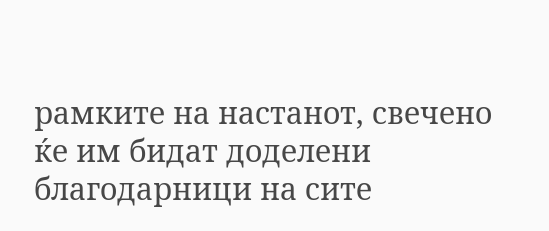рамките на настанот, свечено ќе им бидат доделени благодарници на сите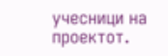учесници на проектот.